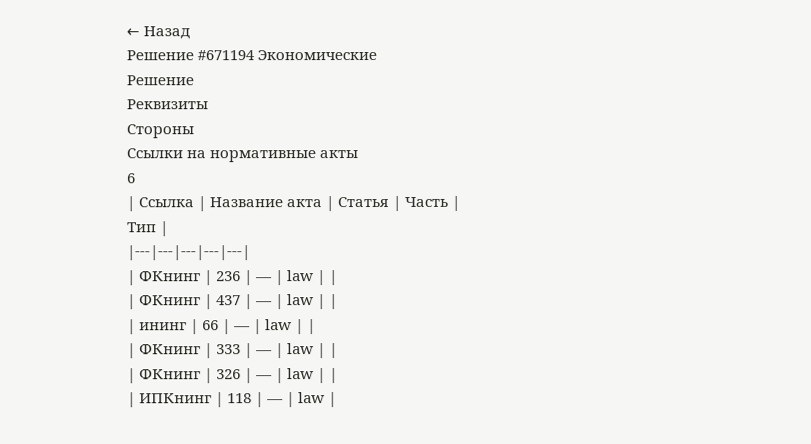← Назад
Решение #671194 Экономические
Решение
Реквизиты
Стороны
Ссылки на нормативные акты
6
| Ссылка | Название акта | Статья | Часть | Тип |
|---|---|---|---|---|
| ФКнинг | 236 | — | law | |
| ФКнинг | 437 | — | law | |
| ининг | 66 | — | law | |
| ФКнинг | 333 | — | law | |
| ФКнинг | 326 | — | law | |
| ИПКнинг | 118 | — | law |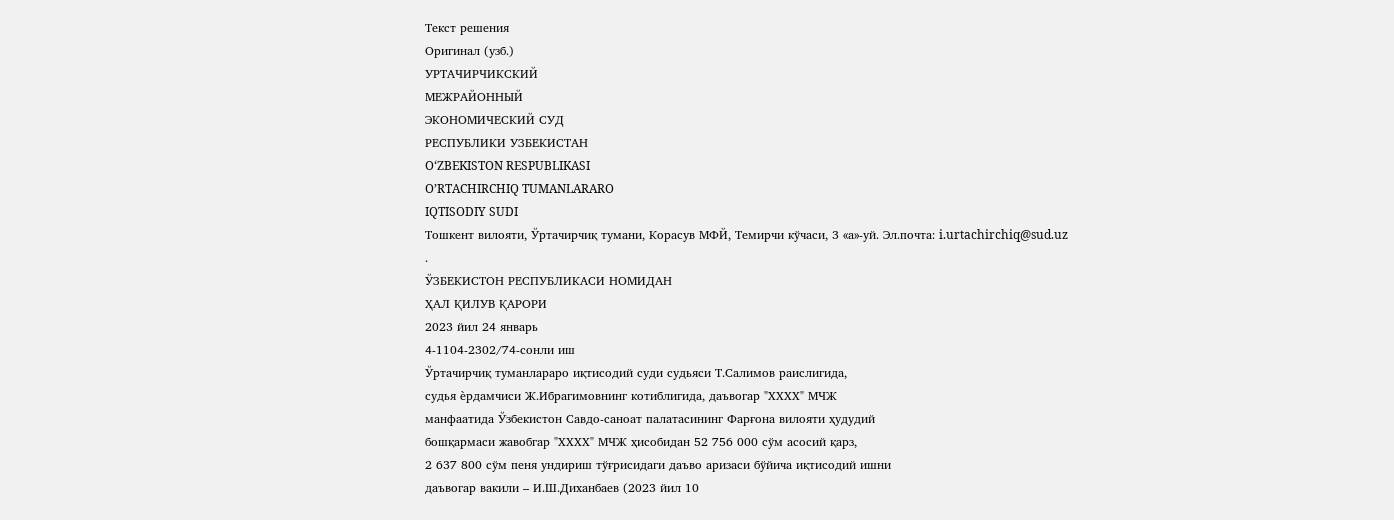Текст решения
Оригинал (узб.)
УРТАЧИРЧИКСКИЙ
МЕЖРАЙОННЫЙ
ЭКОНОМИЧЕСКИЙ СУД
РЕСПУБЛИКИ УЗБЕКИСТАН
O‘ZBEKISTON RESPUBLIKASI
O’RTACHIRCHIQ TUMANLARARO
IQTISODIY SUDI
Тошкент вилояти, Ўртачирчиқ тумани, Корасув МФЙ, Темирчи кўчаси, 3 «а»-уй. Эл.почта: i.urtachirchiq@sud.uz
.
ЎЗБЕКИСТОН РЕСПУБЛИКАСИ НОМИДАН
ҲАЛ ҚИЛУВ ҚАРОРИ
2023 йил 24 январь
4-1104-2302/74-сонли иш
Ўртачирчиқ туманлараро иқтисодий суди судьяси Т.Салимов раислигида,
судья ѐрдамчиси Ж.Ибрагимовнинг котиблигида, даъвогар "ХХХХ" МЧЖ
манфаатида Ўзбекистон Савдо-саноат палатасининг Фарғона вилояти ҳудудий
бошқармаси жавобгар "ХХХХ" МЧЖ ҳисобидан 52 756 000 сўм асосий қарз,
2 637 800 сўм пеня ундириш тўғрисидаги даъво аризаси бўйича иқтисодий ишни
даъвогар вакили – И.Ш.Диханбаев (2023 йил 10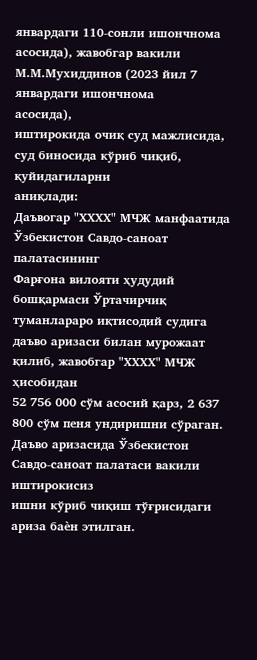январдаги 110-сонли ишончнома
асосида), жавобгар вакили М.М.Мухиддинов (2023 йил 7 январдаги ишончнома
асосида),
иштирокида очиқ суд мажлисида, суд биносида кўриб чиқиб,
қуйидагиларни
аниқлади:
Даъвогар "ХХХХ" МЧЖ манфаатида Ўзбекистон Савдо-саноат палатасининг
Фарғона вилояти ҳудудий бошқармаси Ўртачирчиқ туманлараро иқтисодий судига
даъво аризаси билан мурожаат қилиб, жавобгар "ХХХХ" МЧЖ ҳисобидан
52 756 000 сўм асосий қарз, 2 637 800 сўм пеня ундиришни сўраган.
Даъво аризасида Ўзбекистон Савдо-саноат палатаси вакили иштирокисиз
ишни кўриб чиқиш тўғрисидаги ариза баѐн этилган.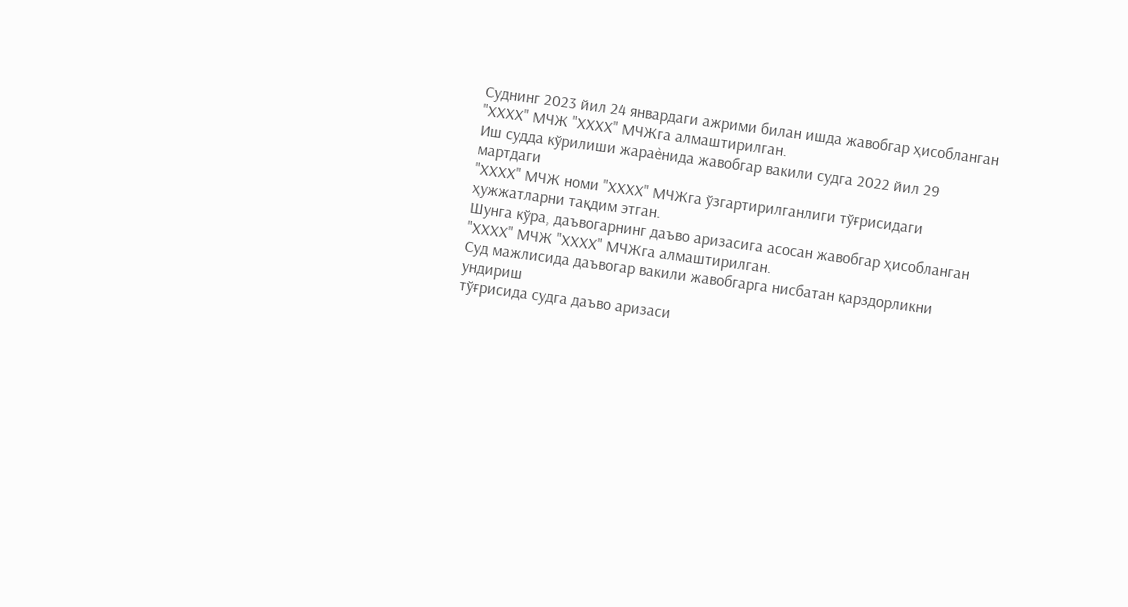Суднинг 2023 йил 24 январдаги ажрими билан ишда жавобгар ҳисобланган
"ХХХХ" МЧЖ "ХХХХ" МЧЖга алмаштирилган.
Иш судда кўрилиши жараѐнида жавобгар вакили судга 2022 йил 29 мартдаги
"ХХХХ" МЧЖ номи "ХХХХ" МЧЖга ўзгартирилганлиги тўғрисидаги
ҳужжатларни тақдим этган.
Шунга кўра, даъвогарнинг даъво аризасига асосан жавобгар ҳисобланган
"ХХХХ" МЧЖ "ХХХХ" МЧЖга алмаштирилган.
Суд мажлисида даъвогар вакили жавобгарга нисбатан қарздорликни ундириш
тўғрисида судга даъво аризаси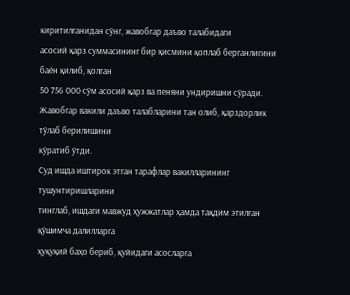киритилганидан сўнг, жавобгар даъво талабидаги
асосий қарз суммасининг бир қисмини қоплаб берганлигини баѐн қилиб, қолган
50 756 000 сўм асосий қарз ва пеняни ундиришни сўради.
Жавобгар вакили даъво талабларини тан олиб, қарздорлик тўлаб берилишини
кўратиб ўтди.
Суд ишда иштирок этган тарафлар вакилларининг тушунтиришларини
тинглаб, ишдаги мавжуд ҳужжатлар ҳамда тақдим этилган қўшимча далилларга
ҳуқуқий баҳо бериб, қуйидаги асосларга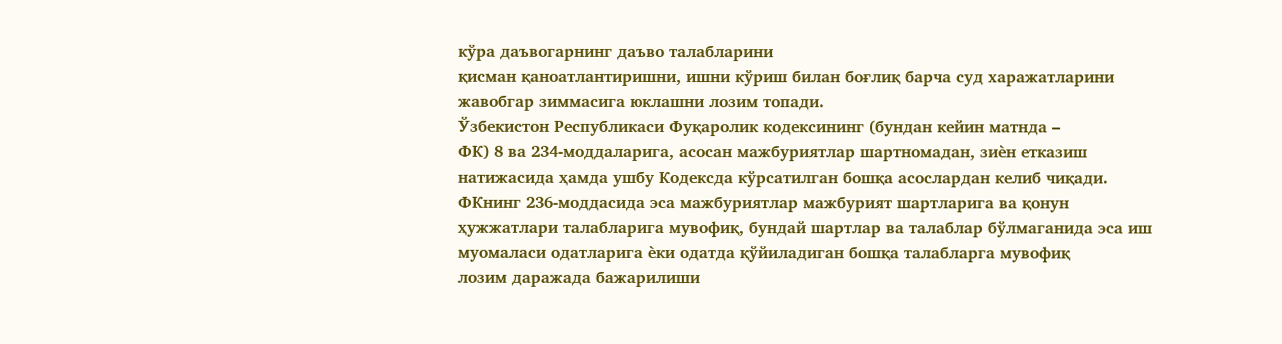кўра даъвогарнинг даъво талабларини
қисман қаноатлантиришни, ишни кўриш билан боғлиқ барча суд харажатларини
жавобгар зиммасига юклашни лозим топади.
Ўзбекистон Республикаси Фуқаролик кодексининг (бундан кейин матнда –
ФК) 8 ва 234-моддаларига, асосан мажбуриятлар шартномадан, зиѐн етказиш
натижасида ҳамда ушбу Кодексда кўрсатилган бошқа асослардан келиб чиқади.
ФКнинг 236-моддасида эса мажбуриятлар мажбурият шартларига ва қонун
ҳужжатлари талабларига мувофиқ, бундай шартлар ва талаблар бўлмаганида эса иш муомаласи одатларига ѐки одатда қўйиладиган бошқа талабларга мувофиқ
лозим даражада бажарилиши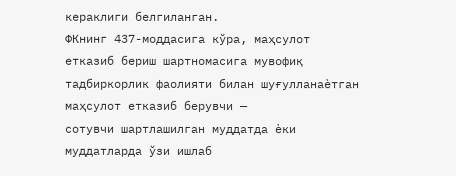кераклиги белгиланган.
ФКнинг 437-моддасига кўра, маҳсулот етказиб бериш шартномасига мувофиқ
тадбиркорлик фаолияти билан шуғулланаѐтган маҳсулот етказиб берувчи —
сотувчи шартлашилган муддатда ѐки муддатларда ўзи ишлаб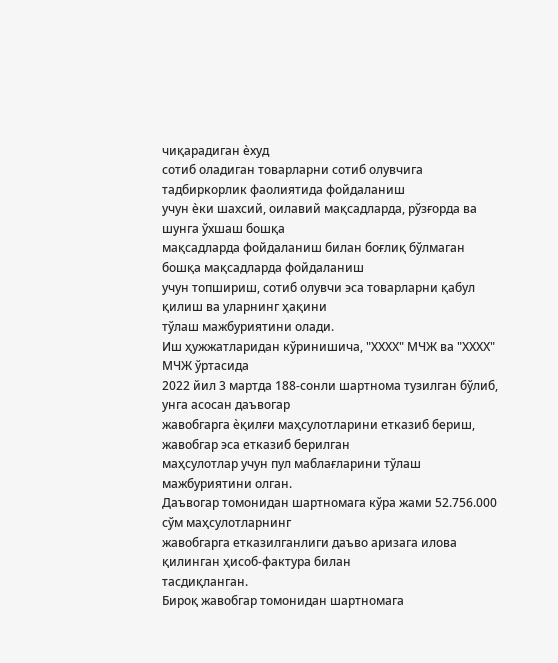чиқарадиган ѐхуд
сотиб оладиган товарларни сотиб олувчига тадбиркорлик фаолиятида фойдаланиш
учун ѐки шахсий, оилавий мақсадларда, рўзғорда ва шунга ўхшаш бошқа
мақсадларда фойдаланиш билан боғлиқ бўлмаган бошқа мақсадларда фойдаланиш
учун топшириш, сотиб олувчи эса товарларни қабул қилиш ва уларнинг ҳақини
тўлаш мажбуриятини олади.
Иш ҳужжатларидан кўринишича, "ХХХХ" МЧЖ ва "ХХХХ" МЧЖ ўртасида
2022 йил 3 мартда 188-сонли шартнома тузилган бўлиб, унга асосан даъвогар
жавобгарга ѐқилғи маҳсулотларини етказиб бериш, жавобгар эса етказиб берилган
маҳсулотлар учун пул маблағларини тўлаш мажбуриятини олган.
Даъвогар томонидан шартномага кўра жами 52.756.000 сўм маҳсулотларнинг
жавобгарга етказилганлиги даъво аризага илова қилинган ҳисоб-фактура билан
тасдиқланган.
Бироқ жавобгар томонидан шартномага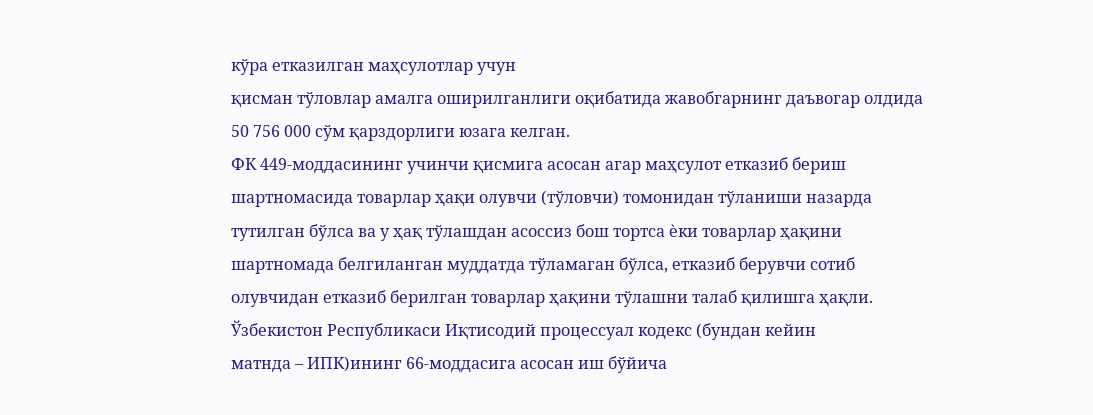кўра етказилган маҳсулотлар учун
қисман тўловлар амалга оширилганлиги оқибатида жавобгарнинг даъвогар олдида
50 756 000 сўм қарздорлиги юзага келган.
ФК 449-моддасининг учинчи қисмига асосан агар маҳсулот етказиб бериш
шартномасида товарлар ҳақи олувчи (тўловчи) томонидан тўланиши назарда
тутилган бўлса ва у ҳақ тўлашдан асоссиз бош тортса ѐки товарлар ҳақини
шартномада белгиланган муддатда тўламаган бўлса, етказиб берувчи сотиб
олувчидан етказиб берилган товарлар ҳақини тўлашни талаб қилишга ҳақли.
Ўзбекистон Республикаси Иқтисодий процессуал кодекс (бундан кейин
матнда – ИПК)ининг 66-моддасига асосан иш бўйича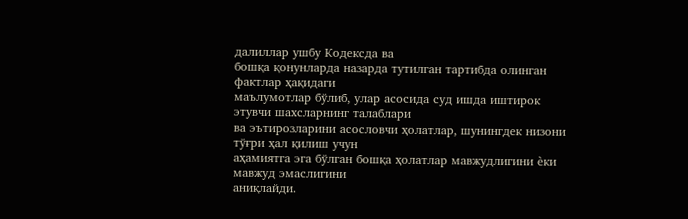далиллар ушбу Кодексда ва
бошқа қонунларда назарда тутилган тартибда олинган фактлар ҳақидаги
маълумотлар бўлиб, улар асосида суд ишда иштирок этувчи шахсларнинг талаблари
ва эътирозларини асословчи ҳолатлар, шунингдек низони тўғри ҳал қилиш учун
аҳамиятга эга бўлган бошқа ҳолатлар мавжудлигини ѐки мавжуд эмаслигини
аниқлайди.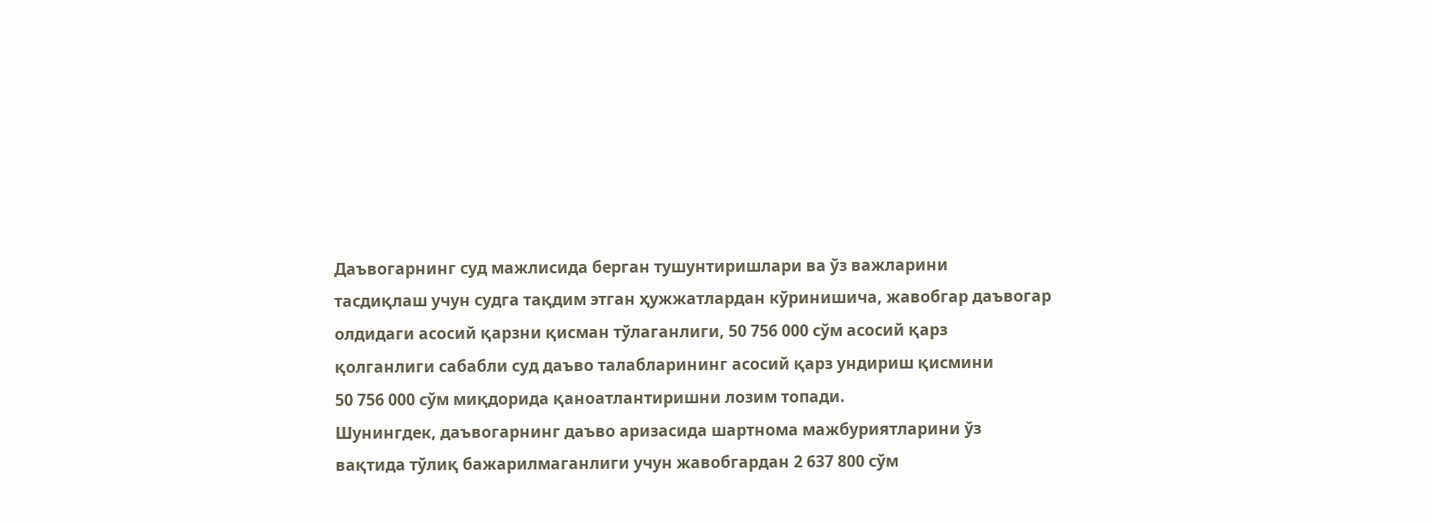Даъвогарнинг суд мажлисида берган тушунтиришлари ва ўз важларини
тасдиқлаш учун судга тақдим этган ҳужжатлардан кўринишича, жавобгар даъвогар
олдидаги асосий қарзни қисман тўлаганлиги, 50 756 000 сўм асосий қарз
қолганлиги сабабли суд даъво талабларининг асосий қарз ундириш қисмини
50 756 000 сўм миқдорида қаноатлантиришни лозим топади.
Шунингдек, даъвогарнинг даъво аризасида шартнома мажбуриятларини ўз
вақтида тўлиқ бажарилмаганлиги учун жавобгардан 2 637 800 сўм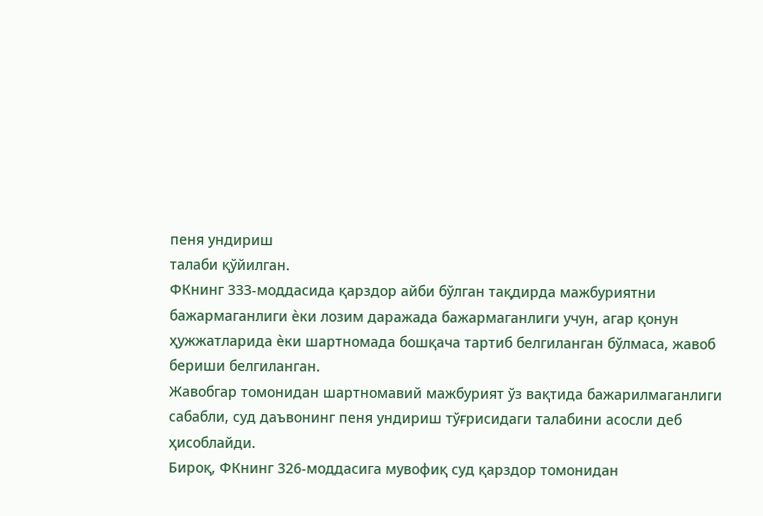пеня ундириш
талаби қўйилган.
ФКнинг 333-моддасида қарздор айби бўлган тақдирда мажбуриятни
бажармаганлиги ѐки лозим даражада бажармаганлиги учун, агар қонун
ҳужжатларида ѐки шартномада бошқача тартиб белгиланган бўлмаса, жавоб
бериши белгиланган.
Жавобгар томонидан шартномавий мажбурият ўз вақтида бажарилмаганлиги
сабабли, суд даъвонинг пеня ундириш тўғрисидаги талабини асосли деб
ҳисоблайди.
Бироқ, ФКнинг 326-моддасига мувофиқ суд қарздор томонидан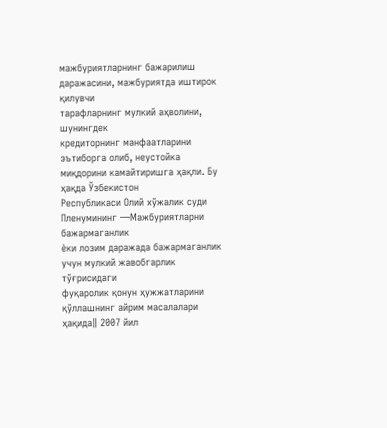мажбуриятларнинг бажарилиш даражасини, мажбуриятда иштирок қилувчи
тарафларнинг мулкий аҳволини, шунингдек
кредиторнинг манфаатларини
эътиборга олиб, неустойка миқдорини камайтиришга ҳақли. Бу ҳақда Ўзбекистон
Республикаси Олий хўжалик суди Пленумининг ―Мажбуриятларни бажармаганлик
ѐки лозим даражада бажармаганлик учун мулкий жавобгарлик тўғрисидаги
фуқаролик қонун ҳужжатларини қўллашнинг айрим масалалари ҳақида‖ 2007 йил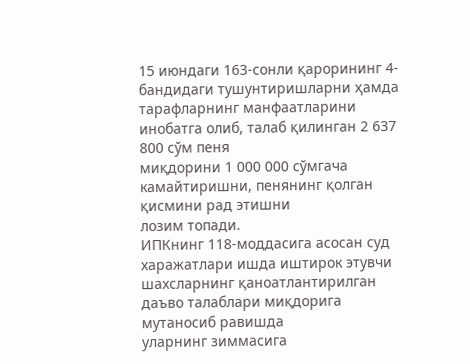15 июндаги 163-сонли қарорининг 4-бандидаги тушунтиришларни ҳамда
тарафларнинг манфаатларини инобатга олиб, талаб қилинган 2 637 800 сўм пеня
миқдорини 1 000 000 сўмгача камайтиришни, пенянинг қолган қисмини рад этишни
лозим топади.
ИПКнинг 118-моддасига асосан суд харажатлари ишда иштирок этувчи
шахсларнинг қаноатлантирилган даъво талаблари миқдорига мутаносиб равишда
уларнинг зиммасига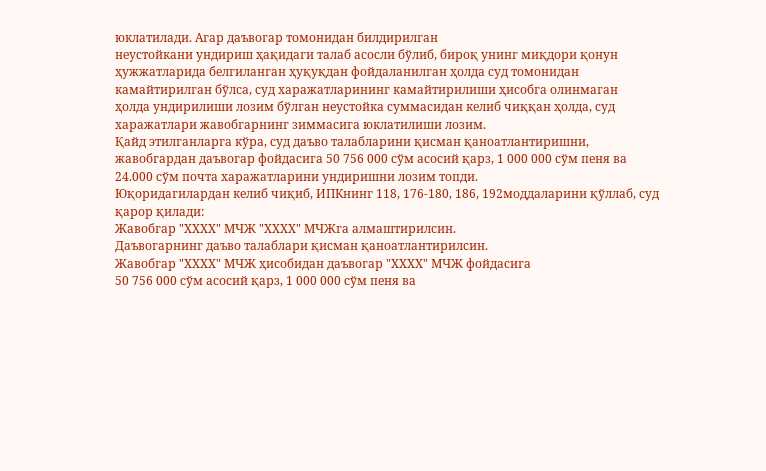юклатилади. Агар даъвогар томонидан билдирилган
неустойкани ундириш ҳақидаги талаб асосли бўлиб, бироқ унинг миқдори қонун
ҳужжатларида белгиланган ҳуқуқдан фойдаланилган ҳолда суд томонидан
камайтирилган бўлса, суд харажатларининг камайтирилиши ҳисобга олинмаган
ҳолда ундирилиши лозим бўлган неустойка суммасидан келиб чиққан ҳолда, суд
харажатлари жавобгарнинг зиммасига юклатилиши лозим.
Қайд этилганларга кўра, суд даъво талабларини қисман қаноатлантиришни,
жавобгардан даъвогар фойдасига 50 756 000 сўм асосий қарз, 1 000 000 сўм пеня ва
24.000 сўм почта харажатларини ундиришни лозим топди.
Юқоридагилардан келиб чиқиб, ИПКнинг 118, 176-180, 186, 192моддаларини қўллаб, суд
қарор қилади:
Жавобгар "ХХХХ" МЧЖ "ХХХХ" МЧЖга алмаштирилсин.
Даъвогарнинг даъво талаблари қисман қаноатлантирилсин.
Жавобгар "ХХХХ" МЧЖ ҳисобидан даъвогар "ХХХХ" МЧЖ фойдасига
50 756 000 сўм асосий қарз, 1 000 000 сўм пеня ва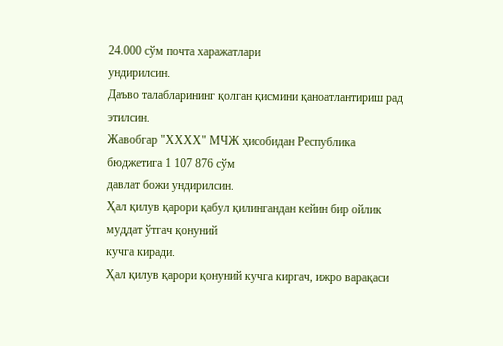24.000 сўм почта харажатлари
ундирилсин.
Даъво талабларининг қолган қисмини қаноатлантириш рад этилсин.
Жавобгар "ХХХХ" МЧЖ ҳисобидан Республика бюджетига 1 107 876 сўм
давлат божи ундирилсин.
Ҳал қилув қарори қабул қилингандан кейин бир ойлик муддат ўтгач қонуний
кучга киради.
Ҳал қилув қарори қонуний кучга киргач, ижро варақаси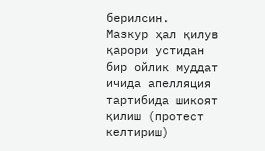берилсин.
Мазкур ҳал қилув қарори устидан бир ойлик муддат ичида апелляция
тартибида шикоят қилиш (протест келтириш)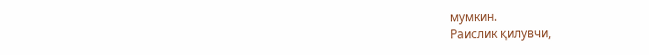мумкин.
Раислик қилувчи,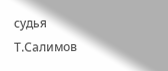судья
Т.Салимов